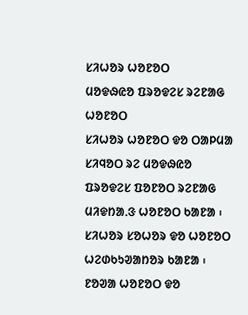ᱥᱤᱦᱚᱨ ᱦᱚᱱᱚᱛ
ᱢᱚᱫᱷᱭᱚ ᱯᱨᱚᱫᱮᱥ ᱨᱮᱱᱟᱜ ᱦᱚᱱᱚᱛ
ᱥᱤᱦᱚᱨ ᱦᱚᱱᱚᱛ ᱫᱚ ᱛᱟᱞᱢᱟ ᱥᱤᱧᱚᱛ ᱨᱮ ᱢᱚᱫᱷᱭᱚ ᱯᱨᱚᱫᱮᱥ ᱯᱚᱱᱚᱛ ᱨᱮᱱᱟᱜ ᱢᱤᱫᱴᱟᱹᱝ ᱦᱚᱱᱚᱛ ᱠᱟᱱᱟ ᱾ ᱥᱤᱦᱚᱨ ᱥᱚᱦᱚᱨ ᱫᱚ ᱦᱚᱱᱚᱛ ᱦᱮᱰᱠᱩᱣᱟᱴᱚᱨ ᱠᱟᱱᱟ ᱾ ᱱᱚᱣᱟ ᱦᱚᱱᱚᱛ ᱫᱚ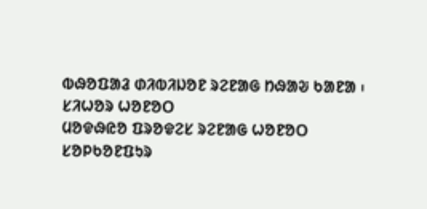ᱵᱷᱚᱯᱟᱲ ᱰᱤᱵᱤᱡᱚᱱ ᱨᱮᱱᱟᱜ ᱴᱷᱟᱶ ᱠᱟᱱᱟ ᱾
ᱥᱤᱦᱚᱨ ᱦᱚᱱᱚᱛ
ᱢᱚᱫᱷᱭᱚ ᱯᱨᱚᱫᱮᱥ ᱨᱮᱱᱟᱜ ᱦᱚᱱᱚᱛ
ᱥᱚᱞᱠᱚᱱᱯᱩᱨ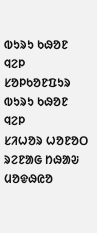ᱵᱩᱨᱩ ᱠᱷᱚᱱ ᱧᱮᱞ
ᱥᱚᱞᱠᱚᱱᱯᱩᱨ ᱵᱩᱨᱩ ᱠᱷᱚᱱ ᱧᱮᱞ
ᱥᱤᱦᱚᱨ ᱦᱚᱱᱚᱛ ᱨᱮᱱᱟᱜ ᱴᱷᱟᱶ ᱢᱚᱫᱷᱭᱚ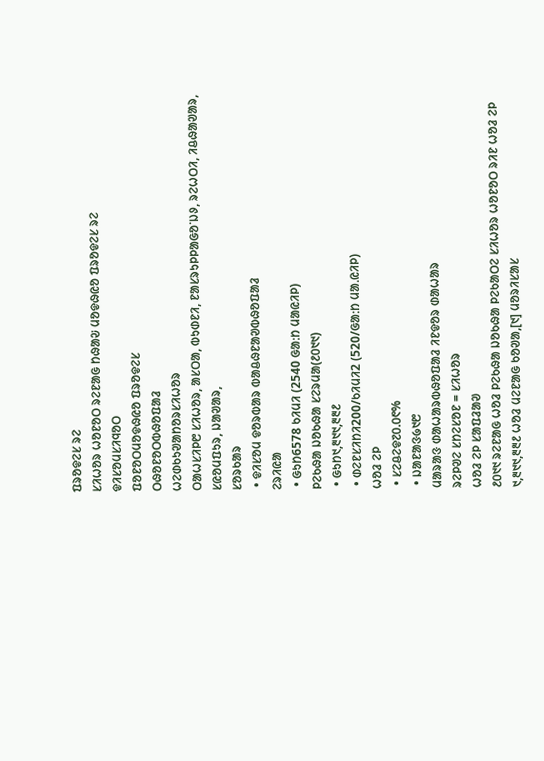ᱯᱨᱚᱫᱮᱥ ᱨᱮ
ᱥᱤᱦᱚᱨ ᱦᱚᱱᱚᱛ ᱨᱮᱱᱟᱜ ᱴᱷᱟᱶ ᱢᱚᱫᱷᱭᱚ ᱯᱨᱚᱫᱮᱥ ᱨᱮ
ᱫᱤᱥᱚᱢᱥᱤᱧᱚᱛ
ᱯᱚᱱᱚᱛᱢᱚᱫᱷᱭᱚ ᱯᱨᱚᱫᱮᱥ
ᱛᱷᱚᱱᱚᱛᱵᱷᱚᱯᱟᱲ
ᱦᱮᱰᱠᱩᱣᱟᱴᱚᱨᱥᱤᱦᱚᱨ
ᱛᱟᱦᱥᱤᱞ᱘ ᱥᱤᱦᱚᱨ, ᱟᱥᱛᱟ, ᱵᱩᱰᱱᱤ, ᱱᱟᱥᱨᱩᱞᱞᱟᱜᱚᱸᱡᱽ, ᱨᱮᱦᱛᱤ, ᱤᱪᱷᱟᱣᱟᱨ, ᱥᱭᱚᱢᱯᱩᱨ, ᱡᱟᱣᱟᱨ,
ᱥᱚᱨᱠᱟᱨ
 • ᱫᱤᱥᱚᱢ ᱫᱚᱨᱵᱟᱨ ᱵᱟᱪᱷᱱᱟᱣᱵᱷᱚᱯᱟᱲ
ᱮᱨᱤᱭᱟ
 • ᱜᱩᱴ6578 ᱠᱤᱢᱤ (2540 ᱜᱟᱺᱴ ᱢᱟᱭᱤᱞ)
ᱞᱮᱠᱷᱟ ᱡᱚᱠᱷᱟ ᱥᱮᱨᱢᱟ(᱒᱐᱑᱑)
 • ᱜᱩᱴ᱑,᱓᱑᱑,᱓᱓᱒
 • ᱰᱮᱱᱥᱤᱴᱤ200/ᱠᱤᱢᱤ2 (520/ᱜᱟᱺᱴ ᱢᱟᱹᱭᱤᱞ)
ᱦᱚᱲ ᱮᱞ
 • ᱥᱮᱪᱮᱫ᱗᱐.᱐᱖%
 • ᱡᱟᱱᱟᱝ᱙᱑᱘
ᱢᱟᱨᱟᱝ ᱰᱟᱦᱟᱨᱵᱷᱚᱯᱟᱲ ᱤᱱᱫᱚᱨ ᱰᱟᱦᱟᱨ
ᱨᱮᱞᱣᱮ ᱥᱴᱮᱥᱚᱱ = ᱥᱤᱦᱚᱨ
ᱦᱚᱲ ᱮᱞ ᱥᱟᱯᱲᱟᱣ
᱒᱐᱑᱑ ᱨᱮᱱᱟᱜ ᱦᱚᱲ ᱞᱮᱠᱷᱟ ᱡᱚᱠᱷᱟ ᱞᱮᱠᱟᱛᱮ ᱥᱤᱦᱚᱨ ᱦᱚᱱᱚᱛ ᱨᱤᱱ ᱦᱚᱲ ᱮᱞ ᱑,᱓᱑᱑,᱓᱓᱒ ᱦᱚᱲ ᱢᱮᱱᱟᱜ ᱠᱚᱣᱟ,[᱑] ᱢᱚᱨᱤᱥᱟᱥ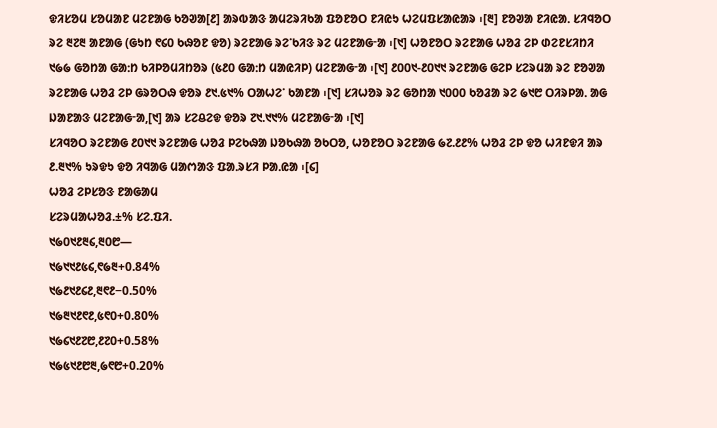ᱫᱤᱥᱚᱢ ᱥᱚᱢᱟᱱ ᱢᱮᱱᱟᱜ ᱠᱚᱣᱟ[᱒] ᱟᱨᱵᱟᱝ ᱟᱢᱮᱨᱤᱠᱟ ᱯᱚᱱᱚᱛ ᱱᱤᱭᱩ ᱦᱮᱢᱯᱥᱟᱭᱟᱨ ᱾[᱓] ᱱᱚᱣᱟ ᱱᱤᱭᱟᱹ ᱥᱤᱧᱚᱛ ᱨᱮ ᱓᱗᱓ ᱟᱱᱟᱜ (ᱜᱩᱴ ᱖᱔᱐ ᱠᱷᱚᱱ ᱫᱚ) ᱨᱮᱱᱟᱜ ᱨᱮᱸᱠᱤᱝ ᱨᱮ ᱢᱮᱱᱟᱜᱼᱟ ᱾[᱑] ᱦᱚᱱᱚᱛ ᱨᱮᱱᱟᱜ ᱦᱚᱲ ᱮᱞ ᱰᱮᱱᱥᱤᱴᱤ ᱑᱙᱙ ᱜᱚᱴᱟ ᱜᱟᱺᱴ ᱠᱤᱞᱚᱢᱤᱴᱚᱨ (᱕᱒᱐ ᱜᱟᱺᱴ ᱢᱟᱭᱤᱞ) ᱢᱮᱱᱟᱜᱼᱟ ᱾[᱑] ᱒᱐᱐᱑-᱒᱐᱑᱑ ᱨᱮᱱᱟᱜ ᱜᱮᱞ ᱥᱮᱨᱢᱟ ᱨᱮ ᱱᱚᱣᱟ ᱨᱮᱱᱟᱜ ᱦᱚᱲ ᱮᱞ ᱜᱨᱚᱛᱷ ᱫᱚᱨ ᱒᱑.᱕᱑% ᱛᱟᱦᱮᱸ ᱠᱟᱱᱟ ᱾[᱑] ᱥᱤᱦᱚᱨ ᱨᱮ ᱜᱚᱴᱟ ᱑᱐᱐᱐ ᱠᱚᱲᱟ ᱨᱮ ᱙᱑᱘ ᱛᱤᱨᱞᱟᱹ ᱟᱜ ᱡᱟᱱᱟᱝ ᱢᱮᱱᱟᱜᱼᱟ,[᱑] ᱟᱨ ᱥᱮᱪᱮᱫ ᱫᱚᱨ ᱗᱑.᱑᱑% ᱢᱮᱱᱟᱜᱼᱟ ᱾[᱑]
ᱥᱤᱧᱚᱛ ᱨᱮᱱᱟᱜ ᱒᱐᱑᱑ ᱨᱮᱱᱟᱜ ᱦᱚᱲ ᱞᱮᱠᱷᱟ ᱡᱚᱠᱷᱟ ᱚᱠᱛᱚ, ᱦᱚᱱᱚᱛ ᱨᱮᱱᱟᱜ ᱙᱗.᱒᱒% ᱦᱚᱲ ᱮᱞ ᱫᱚ ᱦᱤᱱᱫᱤ ᱟᱨ ᱒.᱓᱑% ᱩᱨᱫᱩ ᱫᱚ ᱤᱧᱟᱜ ᱢᱟᱬᱟᱝ ᱯᱟᱹᱨᱥᱤ ᱞᱟᱹᱭᱟ ᱾[᱔]
ᱦᱚᱲ ᱮᱞᱥᱚᱝ ᱱᱟᱜᱟᱢ
ᱥᱮᱨᱢᱟᱦᱚᱲ.±% ᱥᱮ.ᱯᱤ.
᱑᱙᱐᱑᱒᱓᱔,᱓᱐᱘—
᱑᱙᱑᱑᱒᱕᱔,᱖᱙᱓+0.84%
᱑᱙᱒᱑᱒᱔᱒,᱓᱖᱒−0.50%
᱑᱙᱓᱑᱒᱖᱒,᱕᱖᱐+0.80%
᱑᱙᱔᱑᱒᱗᱘,᱒᱗᱐+0.58%
᱑᱙᱕᱑᱒᱘᱓,᱙᱖᱘+0.20%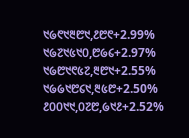᱑᱙᱖᱑᱓᱘᱑,᱒᱘᱖+2.99%
᱑᱙᱗᱑᱕᱑᱐,᱘᱙᱔+2.97%
᱑᱙᱘᱑᱖᱕᱗,᱓᱘᱑+2.55%
᱑᱙᱙᱑᱘᱔᱑,᱓᱕᱘+2.50%
᱒᱐᱐᱑᱑,᱐᱗᱘,᱙᱑᱒+2.52%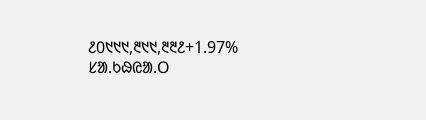᱒᱐᱑᱑᱑,᱓᱑᱑,᱓᱓᱒+1.97%
ᱥᱟᱹᱠᱷᱭᱟᱹᱛ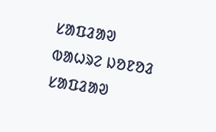ᱥᱟᱯᱲᱟᱣ
ᱵᱟᱦᱨᱮ ᱡᱚᱱᱚᱲ ᱥᱟᱯᱲᱟᱣ